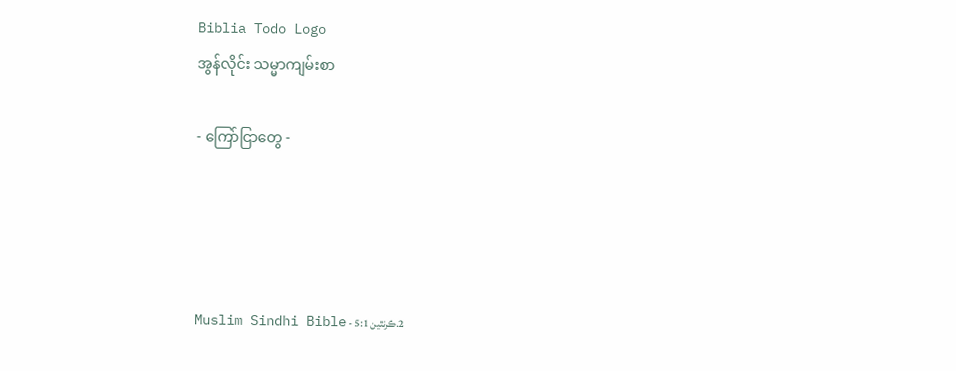Biblia Todo Logo
အွန်လိုင်း သမ္မာကျမ်းစာ

- ကြော်ငြာတွေ -




2.ڪرنٿين 5:1 - Muslim Sindhi Bible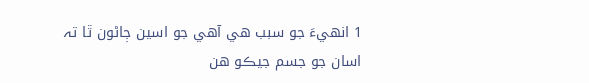1 انهيءَ جو سبب هي آهي جو اسين ڄاڻون ٿا تہ اسان جو جسم جيڪو هن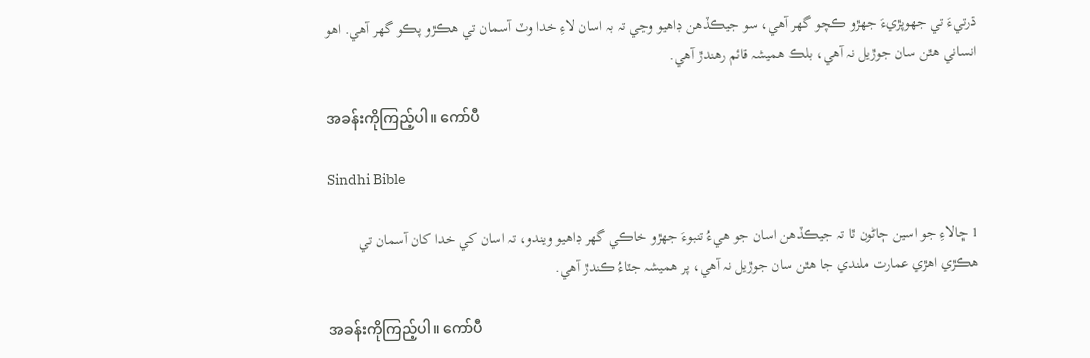ڌرتيءَ تي جھوپڙيءَ جهڙو ڪچو گھر آهي، سو جيڪڏهن ڊاهيو وڃي تہ بہ اسان لاءِ خدا وٽ آسمان تي هڪڙو پڪو گھر آهي. اهو انساني هٿن سان جوڙيل نہ آهي، بلڪ هميشہ قائم رهندڙ آهي.

အခန်းကိုကြည့်ပါ။ ကော်ပီ

Sindhi Bible

1 ڇالاءِ جو اسين ڄاڻون ٿا تہ جيڪڏهن اسان جو هيءُ تنبوءَ جهڙو خاڪي گهر ڊاهيو ويندو، تہ اسان کي خدا کان آسمان تي هڪڙي اهڙي عمارت ملندي جا هٿن سان جوڙيل نہ آهي، پر هميشہ جٽاءُ ڪندڙ آهي.

အခန်းကိုကြည့်ပါ။ ကော်ပီ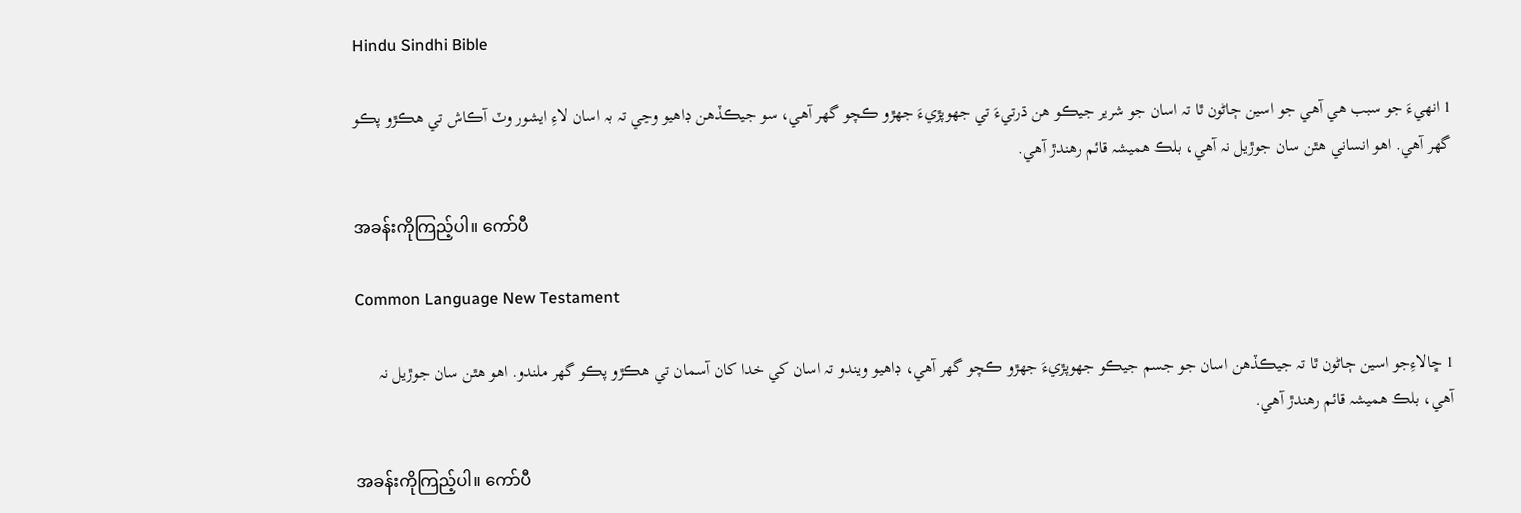Hindu Sindhi Bible

1 انهيءَ جو سبب هي آهي جو اسين ڄاڻون ٿا تہ اسان جو شرير جيڪو هن ڌرتيءَ تي جھوپڙيءَ جهڙو ڪچو گھر آهي، سو جيڪڏهن ڊاهيو وڃي تہ بہ اسان لاءِ ايشور وٽ آڪاش تي هڪڙو پڪو گھر آهي. اهو انساني هٿن سان جوڙيل نہ آهي، بلڪ هميشہ قائم رهندڙ آهي.

အခန်းကိုကြည့်ပါ။ ကော်ပီ

Common Language New Testament

1 ڇالاءِجو اسين ڄاڻون ٿا تہ جيڪڏھن اسان جو جسم جيڪو جھوپڙيءَ جھڙو ڪچو گھر آھي، ڊاھيو ويندو تہ اسان کي خدا کان آسمان تي ھڪڙو پڪو گھر ملندو. اھو ھٿن سان جوڙيل نہ آھي، بلڪ ھميشہ قائم رھندڙ آھي.

အခန်းကိုကြည့်ပါ။ ကော်ပီ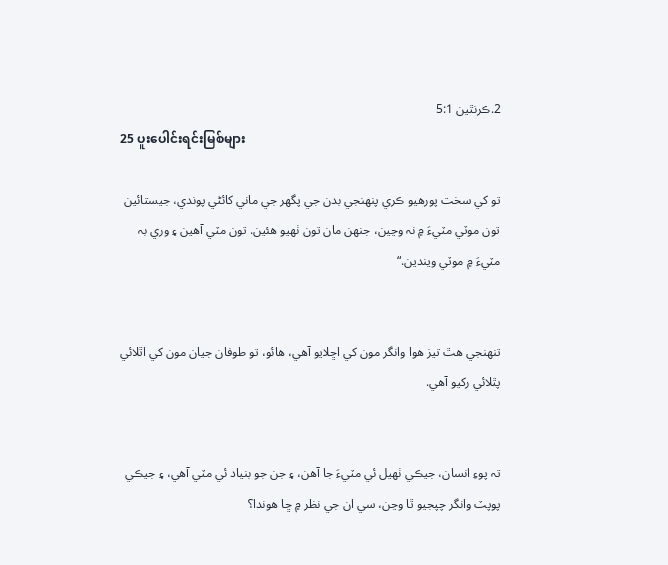2.ڪرنٿين 5:1
25 ပူးပေါင်းရင်းမြစ်များ

تو کي سخت پورهيو ڪري پنهنجي بدن جي پگھر جي ماني کائڻي پوندي، جيستائين تون موٽي مٽيءَ ۾ نہ وڃين، جنهن مان تون ٺهيو هئين. تون مٽي آهين ۽ وري بہ مٽيءَ ۾ موٽي ويندين.“


تنهنجي هٿ تيز هوا وانگر مون کي اڇلايو آهي، هائو، تو طوفان جيان مون کي اٿلائي پٿلائي رکيو آهي.


تہ پوءِ انسان، جيڪي ٺهيل ئي مٽيءَ جا آهن، ۽ جن جو بنياد ئي مٽي آهي، ۽ جيڪي پوپٽ وانگر چپجيو ٿا وڃن، سي ان جي نظر ۾ ڇا هوندا؟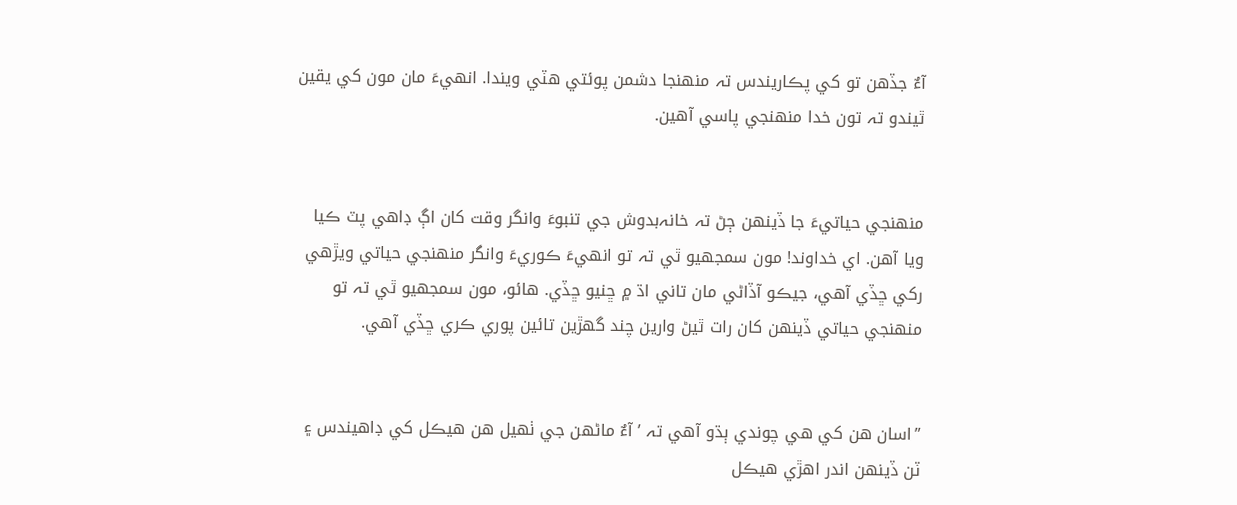آءٌ جڏهن تو کي پڪاريندس تہ منهنجا دشمن پوئتي هٽي ويندا. انهيءَ مان مون کي يقين ٿيندو تہ تون خدا منهنجي پاسي آهين.


منهنجي حياتيءَ جا ڏينهن ڄڻ تہ خانہ‌بدوش جي تنبوءَ وانگر وقت کان اڳ ڊاهي پٽ ڪيا ويا آهن. اي خداوند! مون سمجھيو ٿي تہ تو انهيءَ ڪوريءَ وانگر منهنجي حياتي ويڙهي رکي ڇڏي آهي، جيڪو آڏاڻي مان تاني اڌ ۾ ڇنيو ڇڏي. هائو، مون سمجھيو ٿي تہ تو منهنجي حياتي ڏينهن کان رات ٿيڻ وارين چند گھڙين تائين پوري ڪري ڇڏي آهي.


”اسان هن کي هي چوندي ٻڌو آهي تہ ’آءٌ ماڻهن جي ٺهيل هن هيڪل کي ڊاهيندس ۽ ٽن ڏينهن اندر اهڙي هيڪل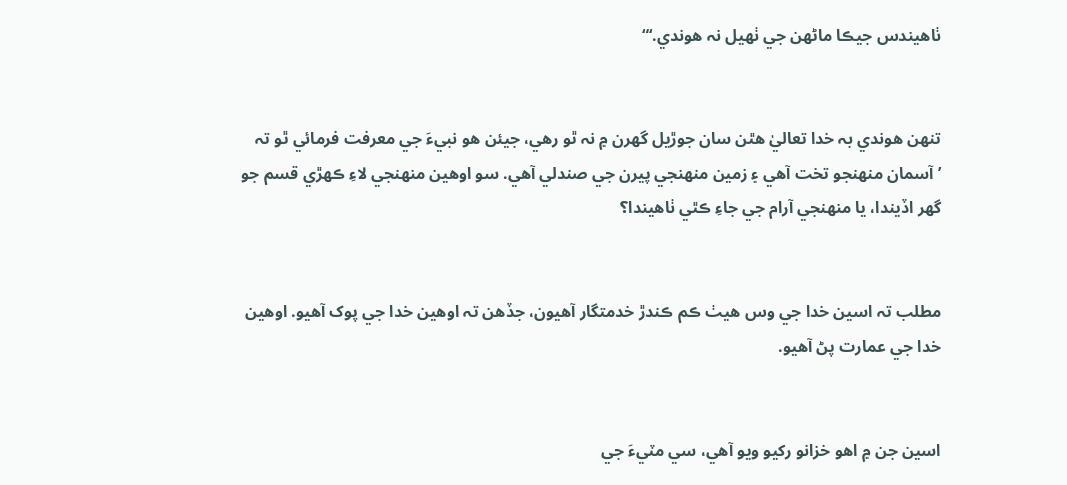ٺاهيندس جيڪا ماڻهن جي ٺهيل نہ هوندي.‘“


تنهن هوندي بہ خدا تعاليٰ هٿن سان جوڙيل گھرن ۾ نہ ٿو رهي، جيئن هو نبيءَ جي معرفت فرمائي ٿو تہ ’آسمان منهنجو تخت آهي ۽ زمين منهنجي پيرن جي صندلي آهي. سو اوهين منهنجي لاءِ ڪهڙي قسم جو گھر اڏيندا، يا منهنجي آرام جي جاءِ ڪٿي ٺاهيندا؟


مطلب تہ اسين خدا جي وس هيٺ ڪم ڪندڙ خدمتگار آهيون، جڏهن تہ اوهين خدا جي پوک آهيو. اوهين خدا جي عمارت پڻ آهيو.


اسين جن ۾ اهو خزانو رکيو ويو آهي، سي مٽيءَ جي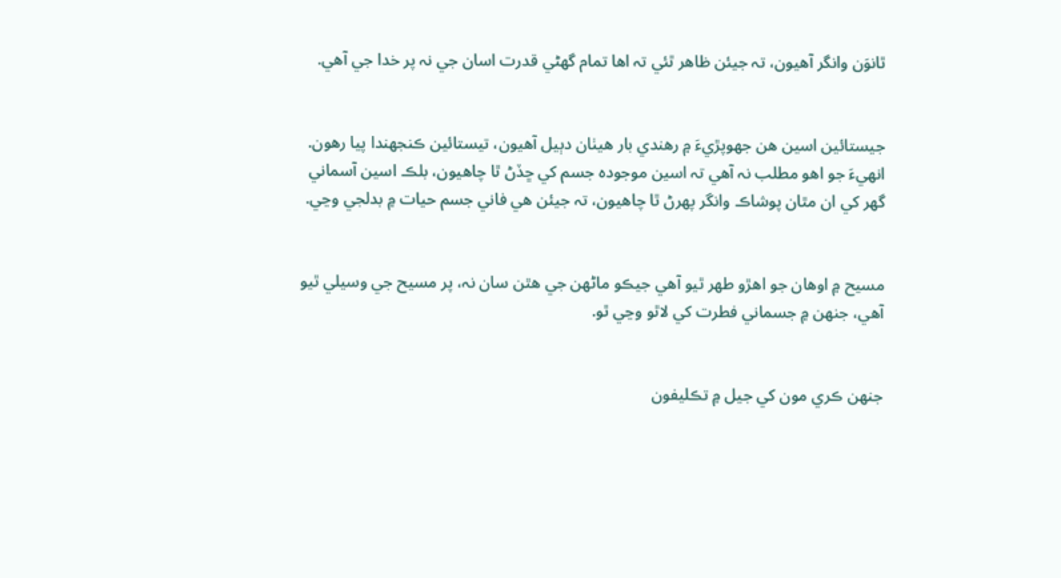ٿانوَن وانگر آهيون، تہ جيئن ظاهر ٿئي تہ اها تمام گھڻي قدرت اسان جي نہ پر خدا جي آهي.


جيستائين اسين هن جھوپڙيءَ ۾ رهندي بار هيٺان دٻيل آهيون، تيستائين ڪنجھندا پيا رهون. انهيءَ جو اهو مطلب نہ آهي تہ اسين موجودہ جسم کي ڇڏڻ ٿا چاهيون، بلڪ اسين آسماني گھر کي ان مٿان پوشاڪ وانگر پهرڻ ٿا چاهيون، تہ جيئن هي فاني جسم حيات ۾ بدلجي وڃي.


مسيح ۾ اوهان جو اهڙو طهر ٿيو آهي جيڪو ماڻهن جي هٿن سان نہ، پر مسيح جي وسيلي ٿيو آهي، جنهن ۾ جسماني فطرت کي لاٿو وڃي ٿو.


جنهن ڪري مون کي جيل ۾ تڪليفون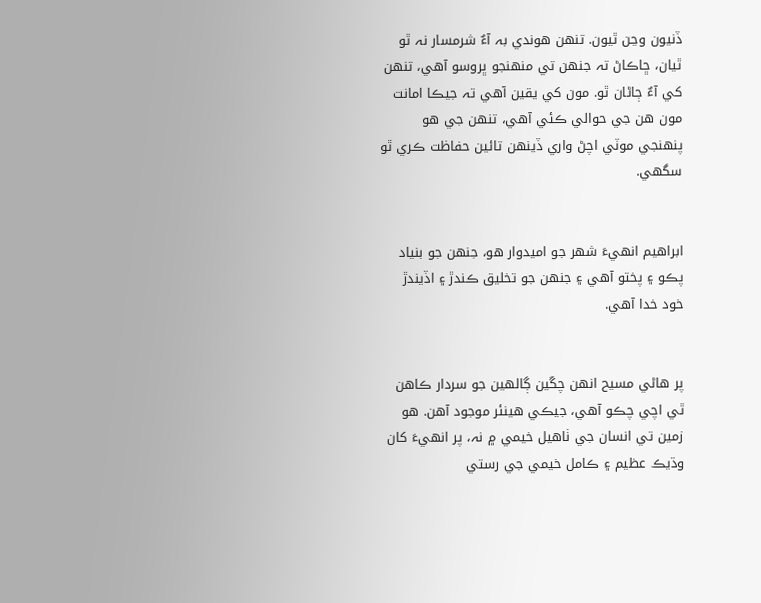ڏنيون وڃن ٿيون. تنهن هوندي بہ آءٌ شرمسار نہ ٿو ٿيان، ڇاڪاڻ تہ جنهن تي منهنجو ڀروسو آهي، تنهن کي آءٌ ڄاڻان ٿو. مون کي يقين آهي تہ جيڪا امانت مون هن جي حوالي ڪئي آهي، تنهن جي هو پنهنجي موٽي اچڻ واري ڏينهن تائين حفاظت ڪري ٿو سگھي.


ابراهيم انهيءَ شهر جو اميدوار هو، جنهن جو بنياد پڪو ۽ پختو آهي ۽ جنهن جو تخليق ڪندڙ ۽ اڏيندڙ خود خدا آهي.


پر هاڻي مسيح انهن چڱين ڳالهين جو سردار ڪاهن ٿي اچي چڪو آهي، جيڪي هينئر موجود آهن. هو زمين تي انسان جي ٺاهيل خيمي ۾ نہ، پر انهيءَ کان وڌيڪ عظيم ۽ ڪامل خيمي جي رستي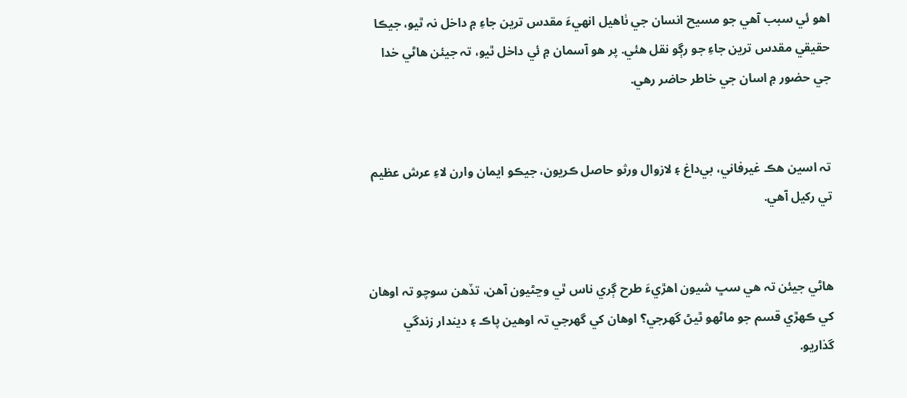اهو ئي سبب آهي جو مسيح انسان جي ٺاهيل انهيءَ مقدس ترين جاءِ ۾ داخل نہ ٿيو، جيڪا حقيقي مقدس ترين جاءِ جو رڳو نقل هئي. پر هو آسمان ۾ ئي داخل ٿيو، تہ جيئن هاڻي خدا جي حضور ۾ اسان جي خاطر حاضر رهي.


تہ اسين هڪ غيرفاني، بي‌داغ ۽ لازوال ورثو حاصل ڪريون، جيڪو ايمان وارن لاءِ عرش عظيم تي رکيل آهي.


هاڻي جيئن تہ هي سڀ شيون اهڙيءَ طرح ڳري ناس ٿي وڃڻيون آهن، تڏهن سوچو تہ اوهان کي ڪهڙي قسم جو ماڻهو ٿيڻ گھرجي؟ اوهان کي گھرجي تہ اوهين پاڪ ۽ ديندار زندگي گذاريو.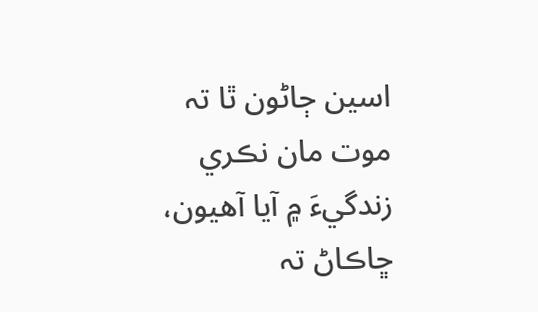اسين ڄاڻون ٿا تہ موت مان نڪري زندگيءَ ۾ آيا آهيون، ڇاڪاڻ تہ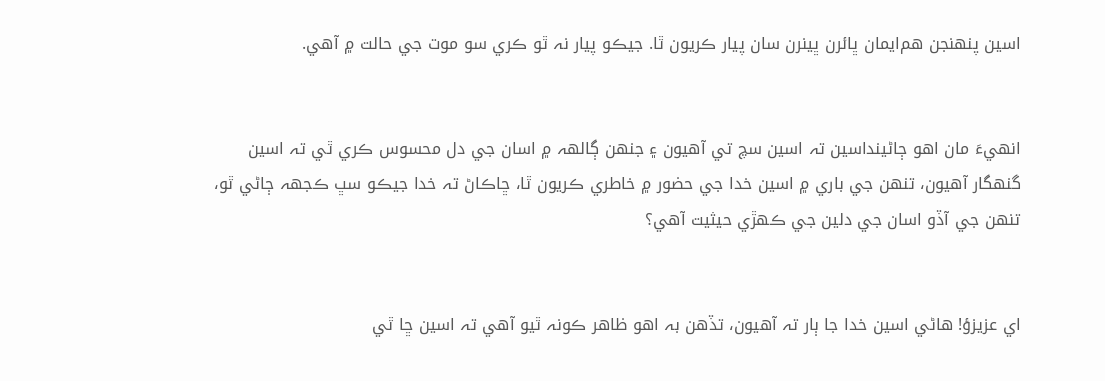اسين پنهنجن هم‌ايمان ڀائرن ڀينرن سان پيار ڪريون ٿا. جيڪو پيار نہ ٿو ڪري سو موت جي حالت ۾ آهي.


انهيءَ مان اهو ڄاڻينداسين تہ اسين سچ تي آهيون ۽ جنهن ڳالهہ ۾ اسان جي دل محسوس ڪري ٿي تہ اسين گنهگار آهيون، تنهن جي باري ۾ اسين خدا جي حضور ۾ خاطري ڪريون ٿا، ڇاڪاڻ تہ خدا جيڪو سڀ ڪجھہ ڄاڻي ٿو، تنهن جي آڏو اسان جي دلين جي ڪهڙي حيثيت آهي؟


اي عزيزؤ! هاڻي اسين خدا جا ٻار تہ آهيون، تڏهن بہ اهو ظاهر ڪونہ ٿيو آهي تہ اسين ڇا ٿي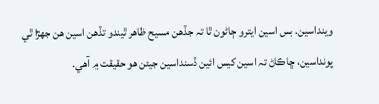وينداسين. بس اسين ايترو ڄاڻون ٿا تہ جڏهن مسيح ظاهر ٿيندو تڏهن اسين هن جهڙا ٿي پونداسين، ڇاڪاڻ تہ اسين کيس ائين ڏسنداسين جيئن هو حقيقت ۾ آهي.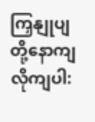ကြှနျုပျတို့နောကျလိုကျပါ: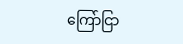ကြော်ငြာ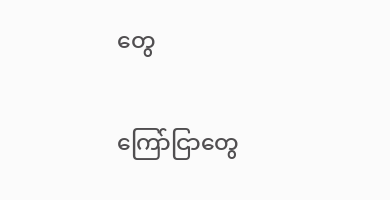တွေ


ကြော်ငြာတွေ